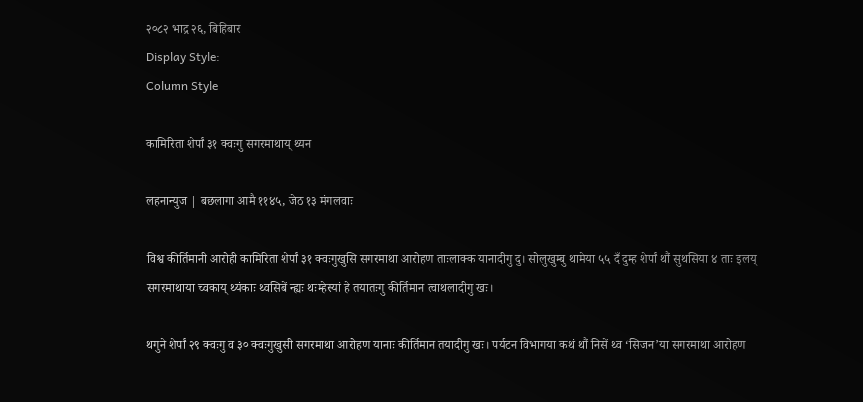२०८२ भाद्र २६, बिहिबार
Display Style:
Column Style

कामिरिता शेर्पां ३१ क्वःगु सगरमाथाय् थ्यन

लहनान्युज | बछलागा आमै ११४५, जेठ १३ मंगलवाः

विश्व कीर्तिमानी आरोही कामिरिता शेर्पां ३१ क्वःगुखुसि सगरमाथा आरोहण ताःलाक्क यानादीगु दु। सोलुखुम्बु थामेया ५५ दँ दुम्ह शेर्पां थौं सुथसिया ४ ताः इलय् सगरमाथाया च्वकाय् थ्यंकाः थ्वसिबें न्ह्यः थःम्हेस्यां हे तयातःगु कीर्तिमान त्वाथलादीगु खः।

थगुने शेर्पां २९ क्वःगु व ३० क्वःगुखुसी सगरमाथा आरोहण यानाः कीर्तिमान तयादीगु खः। पर्यटन विभागया कथं थौं निसें थ्व ‘सिजन’या सगरमाथा आरोहण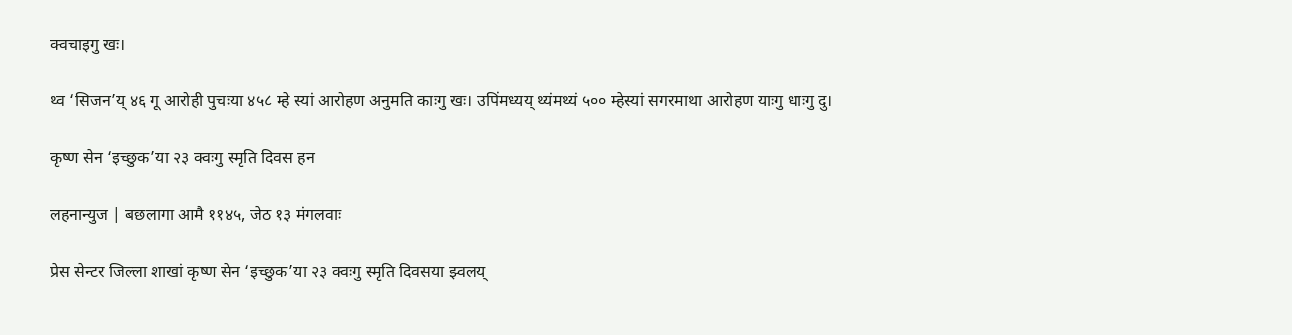क्वचाइगु खः।

थ्व ‘सिजन’य् ४६ गू आरोही पुचःया ४५८ म्हे स्यां आरोहण अनुमति काःगु खः। उपिंमध्यय् थ्यंमथ्यं ५०० म्हेस्यां सगरमाथा आरोहण याःगु धाःगु दु।

कृष्ण सेन ‘इच्छुक’या २३ क्वःगु स्मृति दिवस हन

लहनान्युज | बछलागा आमै ११४५, जेठ १३ मंगलवाः

प्रेस सेन्टर जिल्ला शाखां कृष्ण सेन ‘इच्छुक’या २३ क्वःगु स्मृति दिवसया झ्वलय्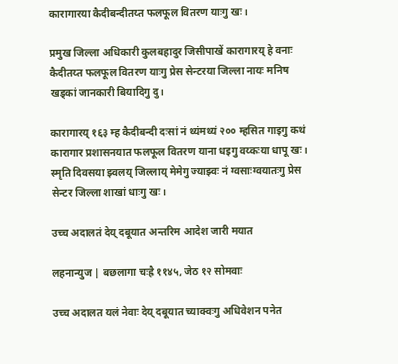कारागारया कैदीबन्दीतय्त फलफूल वितरण याःगु खः।

प्रमुख जिल्ला अधिकारी कुलबहादुर जिसीपाखें कारागारय् हे वनाः कैदीतय्त फलफूल वितरण याःगु प्रेस सेन्टरया जिल्ला नायः मनिष खड्कां जानकारी बियादिगु दु।

कारागारय् १६३ म्ह कैदीबन्दी दःसां नं थ्यंमथ्यं २०० म्हसित गाइगु कथं कारागार प्रशासनयात फलफूल वितरण याना धइगु वय्कःया धापू खः। स्मृति दिवसया झ्वलय् जिल्लाय् मेमेगु ज्याझ्वः नं ग्वसाःग्वयातःगु प्रेस सेन्टर जिल्ला शाखां धाःगु खः।

उच्च अदालतं देय् दबूयात अन्तरिम आदेश जारी मयात

लहनान्युज | बछलागा चःह्रै ११४५, जेठ १२ सोमवाः

उच्च अदालत यलं नेवाः देय् दबूयात च्याक्वःगु अधिवेशन पनेत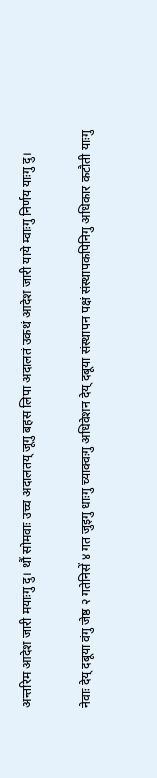अन्तरिम आदेश जारी मयाःगु दु। थौं सोमवाः उच्च अदालतय् जूगु बहस लिपा अदालतं उकथं आदेश जारी याये म्वाःगु निर्णय याःगु दु।

नेवाः देय् दबूया वंगु जेष्ठ २ गतेनिसें ४ गत जुइगु धाःगु च्याक्वःगु अधिवेशन देय् दबूया संस्थापन पक्षं संस्थापकपिनिगु अधिकार कटौती याःगु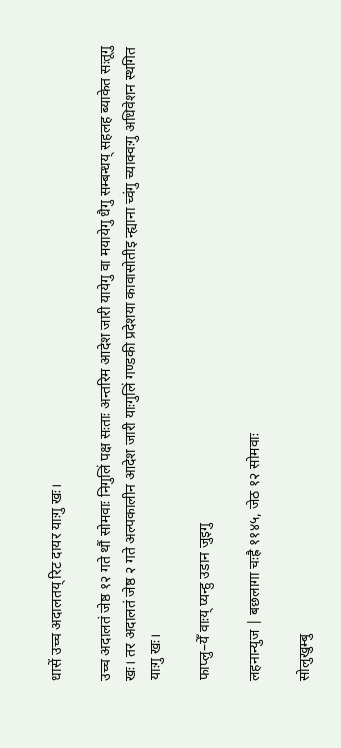धासें उच्च अदालतय् रिट दायर याःगु खः।

उच्च अदालतं जेष्ठ १२ गते थौं सोमवाः निगुलिं पक्ष सःताः अन्तरिम आदेश जारी यायेगु वा मयायेगु धैगु सम्बन्धय् सहलह ब्याकेत सःतूगु खः। तर अदालतं जेष्ठ २ गते अल्पकालीन आदेश जारी याःगुलिं गण्डकी प्रदेशया कावासोतीइ न्ह्याना च्वंगु च्याक्वःगु अधिवेशन स्थगित याःगु खः।

फाप्लु–येँ वाःय् प्यन्हु उडान जुइगु

लहनान्युज | बछलागा चःह्रै ११४५, जेठ १२ सोमवाः

सोलुखुम्बु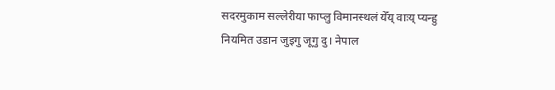सदरमुकाम सल्लेरीया फाप्लु विमानस्थलं येँय् वाःय् प्यन्हु नियमित उडान जुइगु जूगु दु। नेपाल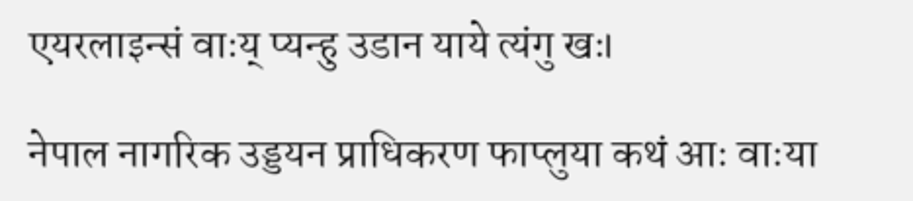एयरलाइन्सं वाःय् प्यन्हु उडान याये त्यंगु खः।

नेपाल नागरिक उड्डयन प्राधिकरण फाप्लुया कथं आः वाःया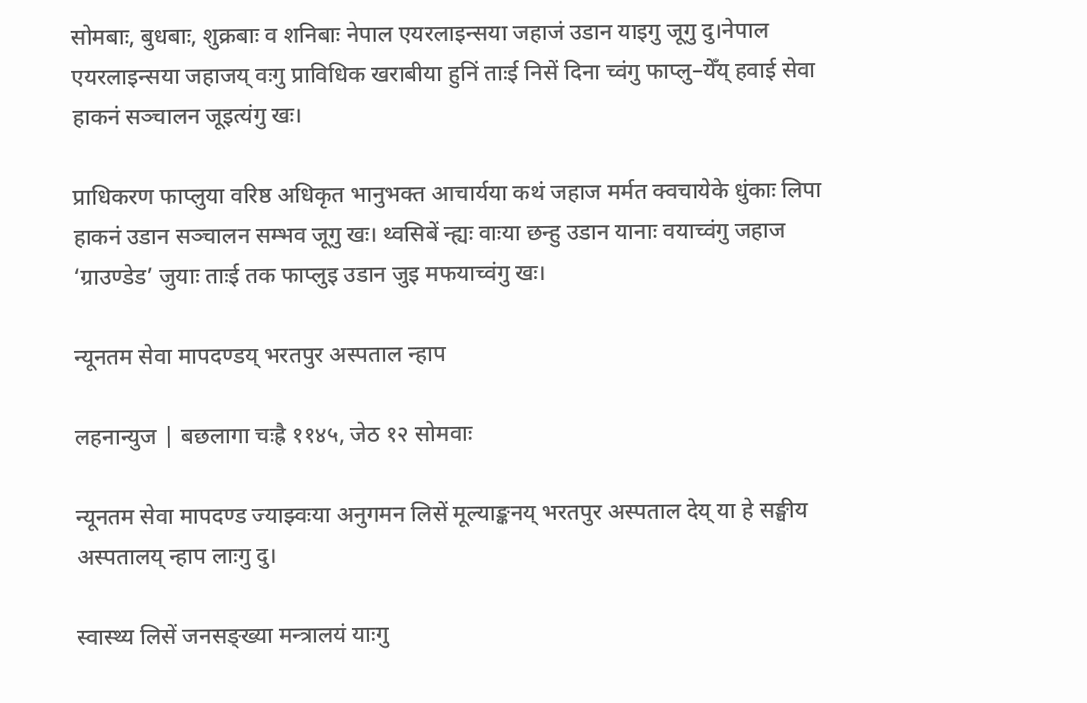सोमबाः, बुधबाः, शुक्रबाः व शनिबाः नेपाल एयरलाइन्सया जहाजं उडान याइगु जूगु दु।नेपाल एयरलाइन्सया जहाजय् वःगु प्राविधिक खराबीया हुनिं ताःई निसें दिना च्वंगु फाप्लु–येँय् हवाई सेवा हाकनं सञ्चालन जूइत्यंगु खः।

प्राधिकरण फाप्लुया वरिष्ठ अधिकृत भानुभक्त आचार्यया कथं जहाज मर्मत क्वचायेके धुंकाः लिपा हाकनं उडान सञ्चालन सम्भव जूगु खः। थ्वसिबें न्ह्यः वाःया छन्हु उडान यानाः वयाच्वंगु जहाज ‘ग्राउण्डेड’ जुयाः ताःई तक फाप्लुइ उडान जुइ मफयाच्वंगु खः।

न्यूनतम सेवा मापदण्डय् भरतपुर अस्पताल न्हाप

लहनान्युज | बछलागा चःह्रै ११४५, जेठ १२ सोमवाः

न्यूनतम सेवा मापदण्ड ज्याझ्वःया अनुगमन लिसें मूल्याङ्कनय् भरतपुर अस्पताल देय् या हे सङ्घीय अस्पतालय् न्हाप लाःगु दु।

स्वास्थ्य लिसें जनसङ्ख्या मन्त्रालयं याःगु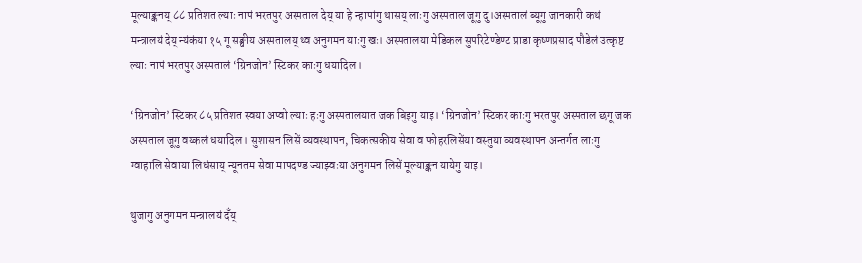मूल्याङ्कनय् ८८ प्रतिशत ल्याः नापं भरतपुर अस्पताल देय् या हे न्हापांगु थासय् लाःगु अस्पताल जूगु दु।अस्पतालं ब्यूगु जानकारी कथं मन्त्रालयं देय् न्यंकंया १५ गू सङ्घीय अस्पतालय् थ्व अनुगमन याःगु खः। अस्पतालया मेडिकल सुपरिटेण्डेण्ट प्राडा कृष्णप्रसाद पौडेलं उत्कृष्ट ल्याः नापं भरतपुर अस्पतालं ‘ग्रिनजोन’ स्टिकर काःगु धयादिल।

‘ग्रिनजोन’ स्टिकर ८५ प्रतिशत स्वया अप्वो ल्याः हःगु अस्पतालयात जक बिइगु याइ। ‘ग्रिनजोन’ स्टिकर काःगु भरतपुर अस्पताल छगू जक अस्पताल जूगु वय्कलं धयादिल। सुशासन लिसें व्यवस्थापन, चिकत्सकीय सेवा व फोहरलिसेंया वस्तुया व्यवस्थापन अन्तर्गत लाःगु ग्वाहालि सेवाया लिधंसाय् न्यूनतम सेवा मापदण्ड ज्याझ्वःया अनुगमन लिसें मूल्याङ्कन यायेगु याइ।

थुजागु अनुगमन मन्त्रालयं दँय्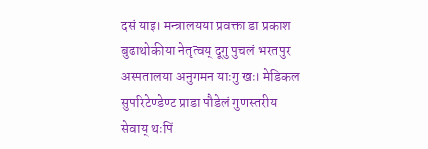दसं याइ। मन्त्रालयया प्रवक्ता डा प्रकाश बुढाथोकीया नेतृत्वय् दूगु पुचलं भरतपुर अस्पतालया अनुगमन याःगु खः। मेडिकल सुपरिटेण्डेण्ट प्राडा पौडेलं गुणस्तरीय सेवाय् थःपिं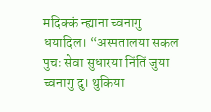मदिक्कं न्ह्याना च्वनागु धयादिल। “अस्पतालया सकल पुचः सेवा सुधारया निंतिं जुया च्वनागु दु। थुकिया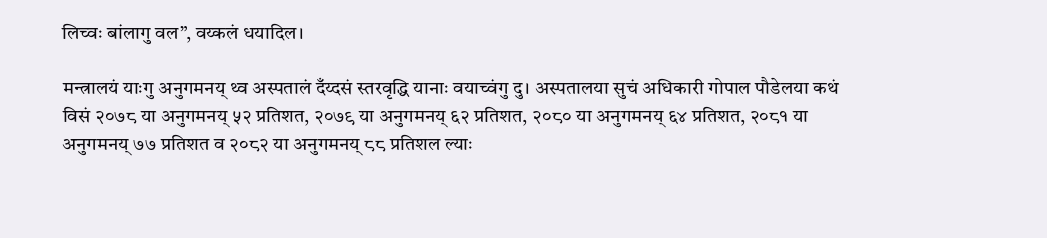लिच्वः बांलागु वल”, वय्कलं धयादिल।

मन्त्रालयं याःगु अनुगमनय् थ्व अस्पतालं दँय्दसं स्तरवृद्धि यानाः वयाच्वंगु दु। अस्पतालया सुचं अधिकारी गोपाल पौडेलया कथं विसं २०७८ या अनुगमनय् ५२ प्रतिशत, २०७९ या अनुगमनय् ६२ प्रतिशत, २०८० या अनुगमनय् ६४ प्रतिशत, २०८१ या अनुगमनय् ७७ प्रतिशत व २०८२ या अनुगमनय् ८८ प्रतिशल ल्याः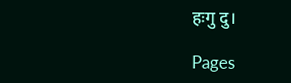हःगु दु।

Pages